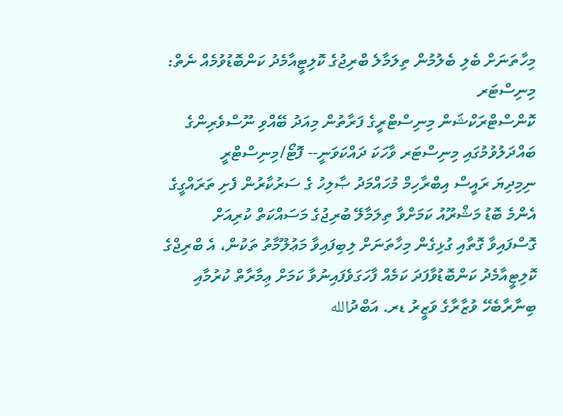މިހާތަނަށް ބެލި ބެލުމުން ތިލަމާލެ ބްރިޖުގެ ކޮލިޓީއާމެދު ކަންބޮޑުވުމެއް ނެތް: މިނިސްޓަރ
ކޮންސްޓްރަކްޝަން މިނިސްޓްރީގެ ފަރާތުން މިއަދު ބޭއްވި ނޫސްވެރިންގެ ބައްދަލުވުމުގައި މިނިސްޓަރ ވާހަކަ ދައްކަވަނީ-- ފޮޓޯ/މިނިސްޓްރީ
ނިމިދިޔަ ރައީސް އިބްރާހިމް މުހައްމަދު ޞާލިހު ގެ ސަރުކާރުން ފެށި ތަރައްގީގެ އެންމެ ބޮޑު މަޝްރޫއު ކަމަށްވާ ތިލަމާލޭ ބުރިޖުގެ މަސައްކަތް ކުރިއަށް ގޮސްފައިވާ ގޮތާއި ގުޅިގެން މިހާތަނަށް ލިބިފައިވާ މަޢުލޫމާތު ތަކުން، އެ ބްރިޖްގެ ކޮލިޓީއާމެދު ކަންބޮޑުވާފަދަ ކަމެއް ފާހަގަވެފައިނުވާ ކަމަށް ޢިމާރާތް ކުރުމާއި ބިނާރާބެހޭ ވުޒާރާގެ ވަޒީރު ޑރ. އަބްދުالله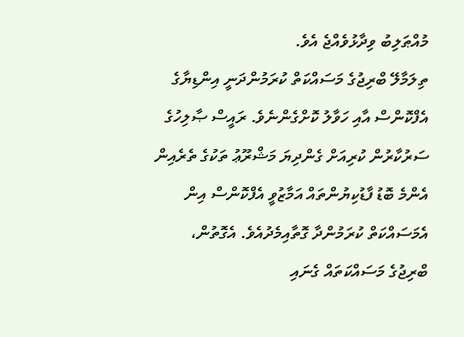މުއްޠަލިބު ވިދާޅުވެއްޖެ އެވެ.
ތިލަމާލޭ ބްރިޖުގެ މަސައްކަތް ކުރަމުންދަނީ އިންޑިޔާގެ އެފްކޮންސް އާއި ހަވާލު ކޮށްގެންނެވެ. ރައީސް ޞާލިހުގެ ސަރުކާރުން ކުރިއަށް ގެންދިޔަ މަޝްރޫޢު ތަކުގެ ތެރެއިން އެންމެ ބޮޑު ފާޑުކިޔުންތައް އަމާޒުވީ އެފްކޮންސް އިން އެމަސައްކަތް ކުރަމުންދާ ގޮތާއިމެދުއެވެ. އެގޮތުން، ބްރިޖުގެ މަސައްކަތައް ގެނައި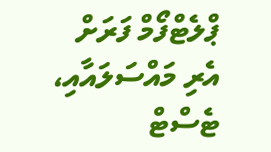ޕްލެޓްފޯމް ފަރަށް އެރި މައްސަލައާއި، ޓެސްޓް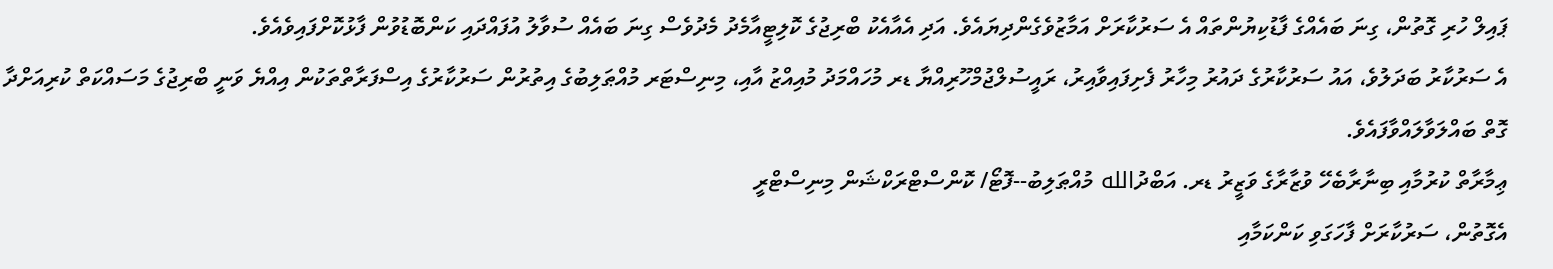ޕައިލް ހުރި ގޮތުން، ގިނަ ބައެއްގެ ފާޑުކިޔުންތައް އެ ސަރުކާރަށް އަމާޒުވެގެންދިޔައެވެ. އަދި އެއާއެކު ބްރިޖުގެ ކޮލިޓީއާމެދު މެދުވެސް ގިނަ ބައެއް ސުވާލު އުފައްދައި ކަންބޮޑުވުން ފާޅުކޮށްފައިވެއެވެ.
އެ ސަރުކާރު ބަދަލުވެ، އައު ސަރުކާރުގެ ދައުރު މިހާރު ފެށިފައިވާއިރު، ރައީސުލްޖުމްހޫރިއްޔާ ޑރ މުހައްމަދު މުއިއްޒު އާއި، މިނިސްޓަރ މުއްޠަލިބުގެ އިތުރުން ސަރުކާރުގެ އިސްފަރާތްތަކުން އިއްޔެ ވަނީ ބްރިޖުގެ މަސައްކަތް ކުރިއަށްދާ ގޮތް ބައްލަވާލައްވާފައެވެ.
ޢިމާރާތް ކުރުމާއި ބިނާރާބެހޭ ވުޒާރާގެ ވަޒީރު ޑރ. އަބްދުالله މުއްޠަލިބު--ފޮޓޯ/ ކޮންސްޓްރަކްޝަން މިނިސްޓްރީ
އެގޮތުން، ސަރުކާރަށް ފާހަގަވި ކަންކަމާއި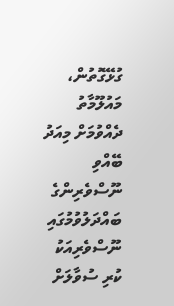ގުޅޭގޮތުން، މައުލޫމާތު ދެއްވުމަށް މިއަދު ބޭއްވި ނޫސްވެރިންގެ ބައްދަލުވުމުގައި ނޫސްވެރިއަކު ކުރި ސުވާލަށް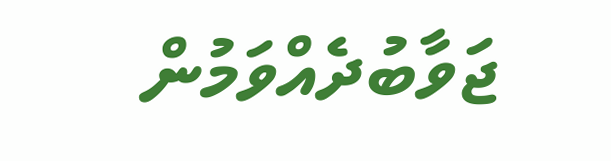ޖަވާބުދެއްވަމުން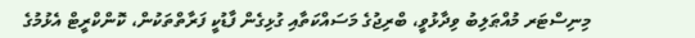މިނިސްޓަރ މުއްޠަލިބު ވިދާޅުވީ، ބްރިޖުގެ މަސައްކަތާއި ގުޅިގެން ފާޑުކީ ފަރާތްތަކުން، ކޮންކްރީޓް އެޅުމުގެ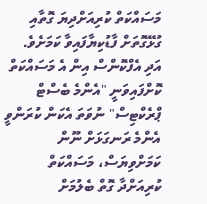މަސައްކަތް ކުރިއަށްދިޔަ ގޮތާއި ގުޅޭގޮތަށް ފާޑުކިޔާފައިވާ ކަމަށެވެ. އަދި އެފްކޮންސް އިން އެ މަސައްކަތް ކޮށްފައިވަނީ "އެންމެ ބެސްޓް ޕްރެކްޓިސް" ނުވަތަ އެކަން ކުރަންވީ އެންމެ ރަނގަޅަށް ނޫން ކަމަށްވިޔަސް، މަސައްކަތް ކުރިއަށްދާ ގޮތް ބެލުމަށް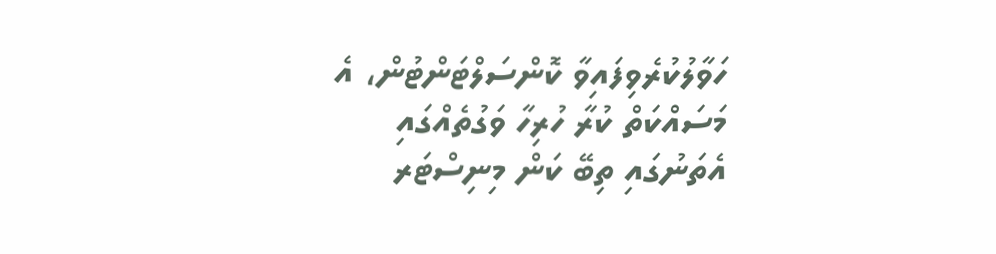ހަވާލުކުރެވިފައިވާ ކޮންސަލްޓަންޓުން، އެ މަސައްކަތް ކުރާ ހުރިހާ ވަގުތެއްގައި އެތަނުގައި ތިބޭ ކަން މިނިސްޓަރ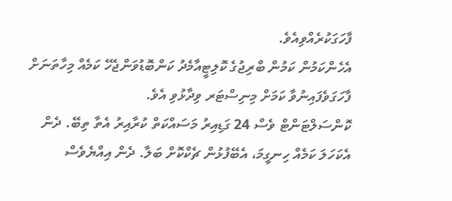ފާހަގަކުރެއްވިއެވެ.
އެހެންކަމުން ކަމުން ބްރިޖުގެ ކޮލިޓީއާމެދު ކަންބޮޑުވަންޖެހޭ ކަމެއް މިހާތަނަށް ފާހަގަވެފައިނުވާ ކަމަށް މިނިސްޓަރ ވިދާޅުވި އެވެ.
ކޮންސަލްޓަންޓް ވެސް 24 ގަޑިއިރު މަސައްކަތް ކުރާއިރު އެތާ ތިބޭ. ދެން އެކަހަލަ ކަމެއް ހިނގީމަ، އެބޭފުޅުން ޗެކްކޮށް ބަލާ. ދެން އިއްޔެވެސް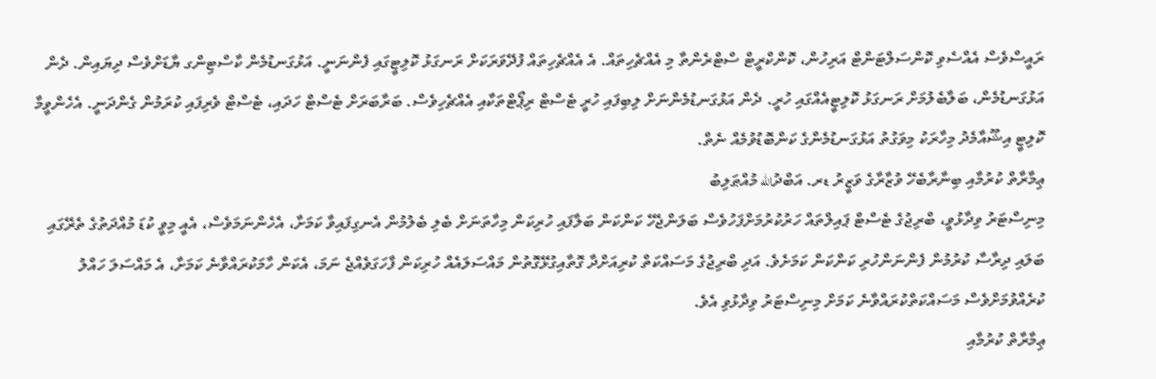ރައީސްވެސް އެއްސެވި ކޮންސަލްޓަންޓް އަރިހުން، ކޮންކްރީޓް ސްޓްރެންތާ މި އެއްޗެހިތައް. އެ އެއްޗެހިތައް ފުދޭވަރަކަށް ރަނގަޅު ކޮލިޓީގައި ފެންނަނީ. އަޅުގަނޑުމެން ކާސްޓިންގ ޔާޑަށްވެސް ދިޔައިން. ދެން އަޅުގަނޑުމެން، ބަލާބެލުމަށް ރަނގަޅު ކޮލިޓީއެއްގައި ހުރީ. ދެން އަޅުގަނޑުމެންނަށް ލިބިފައި ހުރީ ޓެސްޓް ރިޕޯޓްތަކާއި އެއްޗެހިވެސް. ބަރާބަރަށް ޓެސްޓް ހަދައި، ޓެސްޓް ވެރިފައި ކުރަމުން ގެންދަނީ. އެހެންވީމާ ކޮލިޓީ އިޝޫއާމެދު މިހާރަކު މިވަގުތު އަޅުގަނޑުމެންގެ ކަންބޮޑުވުމެއް ނެތް.
ޢިމާރާތް ކުރުމާއި ބިނާރާބެހޭ ވުޒާރާގެ ވަޒީރު ޑރ. އަބްދުالله މުއްޠަލިބު
މިނިސްޓަރު ވިދާޅުވީ، ބްރިޖުގެ ޓެސްޓް ޕައިލްތައް ހަރުކުރުމަށްފަހުވެސް ބަލަންޖެހޭ ކަންކަން ބަލާފައި ހުރިކަން މިހާތަނަށް ބެލި ބެލުމުން އެނގިފައިވާ ކަމަށާ، އެހެންނަމަވެސް، އެއީ މިވީ ކުޑަ މުއްދަތުގެ ތެރޭގައި ބަލައި ދިރާސާ ކުރުމުން ފެންނަންހުރި ކަންކަން ކަމަށެވެ. އަދި ބްރިޖުގެ މަސައްކަތް ކުރިއަށްދާ ގޮތާއިގުޅޭގޮތުން މައްސަލައެއް ހުރިކަން ފާހަގަވެއްޖެ ނަމަ، އެކަން ހާމަކުރައްވާނެ ކަމަށާ، އެ މައްސަލަ ހައްލު ކުރެއްވުމަށްވެސް މަސައްކަތްކުރައްވާނެ ކަމަށް މިނިސްޓަރު ވިދާޅުވި އެވެ.
ޢިމާރާތް ކުރުމާއި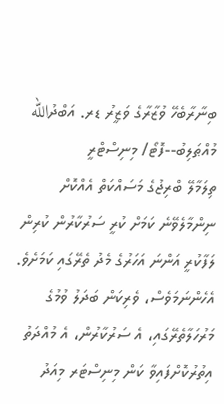ބިނާރާބެހޭ ވުޒާރާގެ ވަޒީރު ޑރ. އަބްދުالله މުއްޠަލިބު--ފޮޓޯ/ މިނިސްޓްރީ
ތިލަމާލޭ ބްރިޖުގެ މަސައްކަތް އެއްކޮށް ނިންމާލެވޭނެ ކަމަށް ކުރީ ސަރުކާރުން ކުރިން ލަފާކުރީ އަންނަ އަހަރުގެ މެދު ތެރޭގައި ކަމަށެވެ. އެހެންނަމަވެސް، ވެރިކަން ބަދަލު ވުމުގެ މަރުހަލާތެރޭގައި، އެ ސަރުކާރުން، އެ މުއްދަތު އިތުރުކޮށްފައިވާ ކަން މިނިސްޓަރ މިއަދު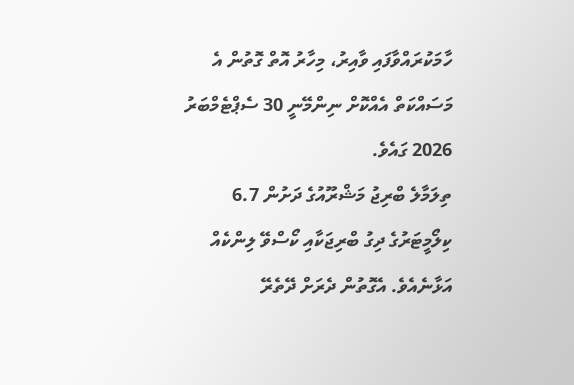ހާމަކުރައްވާފައި ވާއިރު، މިހާރު އޮތް ގޮތުން އެ މަސައްކަތް އެއްކޮށް ނިންމޭނީ 30 ސެޕްޓެމްބަރު 2026 ގައެވެ.
ތިލަމާލެ ބްރިޖު މަޝްރޫއުގެ ދަށުން 6.7 ކިލޯމީޓަރުގެ ދިގު ބްރިޖަކާއި ކޯސްވޭ ލިންކެއް އަޅާނެއެވެ. އެގޮތުން ދެރަށް ދޭތެރޭ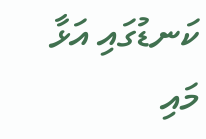ކަނޑުގައި އަޅާ މައި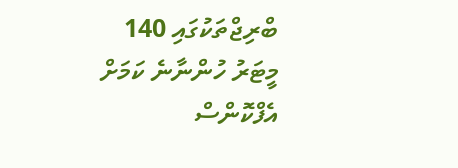ބްރިޖްތަކުގައި 140 މީޓަރު ހުންނާނެ ކަމަށް އެފްކޮންސް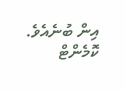އިން ބުނެއެވެ.
ކޮމެންޓް